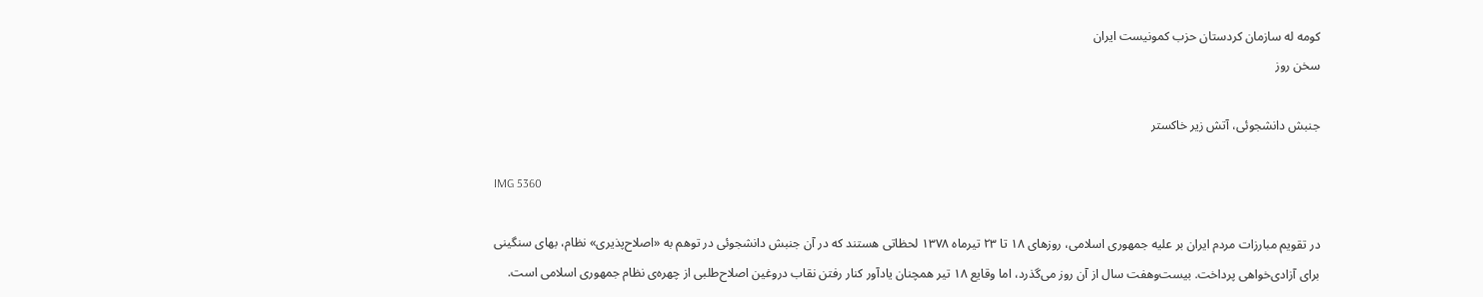کومه له سازمان کردستان حزب کمونیست ایران
سخن روز

جنبش دانشجوئی، آتش زیر خاکستر

IMG 5360

در تقویم مبارزات مردم ایران بر علیه جمهوری اسلامی، روزهای ۱۸ تا ۲۳ تیرماه ۱۳۷۸ لحظاتی هستند که در آن جنبش دانشجوئی در توهم به «اصلاح‌پذیری» نظام، بهای سنگینی برای آزادی‌خواهی پرداخت. بیست‌وهفت سال از آن روز می‌گذرد، اما وقایع ۱۸ تیر همچنان یادآور کنار رفتن نقاب دروغین اصلاح‌طلبی از چهره‌ی نظام جمهوری اسلامی است.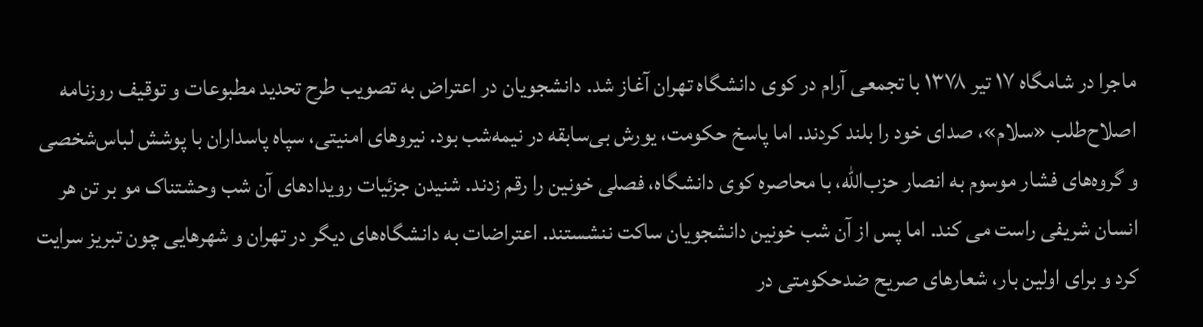ماجرا در شامگاه ۱۷ تیر ۱۳۷۸ با تجمعی آرام در کوی دانشگاه تهران آغاز شد. دانشجویان در اعتراض به تصویب طرح تحدید مطبوعات و توقیف روزنامه اصلاح‌طلب «سلام»، صدای خود را بلند کردند. اما پاسخ حکومت، یورش بی‌سابقه در نیمه‌شب بود. نیروهای امنیتی، سپاه پاسداران با پوشش لباس‌شخصی و گروه‌های فشار موسوم به انصار حزب‌الله، با محاصره کوی دانشگاه، فصلی خونین را رقم زدند. شنیدن جزئیات رویدادهای آن شب وحشتناک مو بر تن هر انسان شریفی راست می کند. اما پس از آن شب خونین دانشجویان ساکت ننشستند. اعتراضات به دانشگاه‌های دیگر در تهران و شهرهایی چون تبریز سرایت کرد و برای اولین بار، شعارهای صریح ضدحکومتی در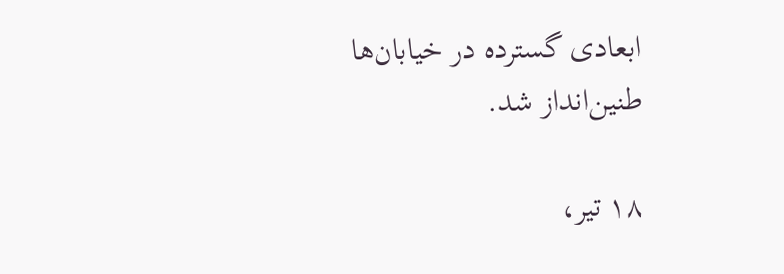ابعادی گسترده در خیابان‌ها طنین‌انداز شد.

۱۸ تیر،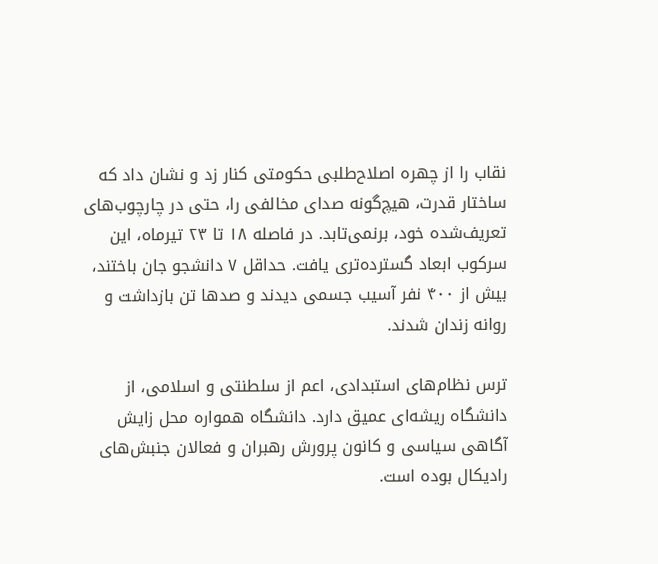نقاب را از چهره اصلاح‌طلبی حکومتی کنار زد و نشان داد که ساختار قدرت، هیچ‌گونه صدای مخالفی را، حتی در چارچوب‌های تعریف‌شده خود، برنمی‌تابد. در فاصله ۱۸ تا ۲۳ تیرماه، این سرکوب ابعاد گسترده‌تری یافت. حداقل ۷ دانشجو جان باختند، بیش از ۴۰۰ نفر آسیب جسمی دیدند و صدها تن بازداشت و روانه زندان شدند.

ترس نظام‌های استبدادی، اعم از سلطنتی و اسلامی، از دانشگاه ریشه‌ای عمیق دارد. دانشگاه همواره محل زایش آگاهی سیاسی و کانون پرورش رهبران و فعالان جنبش‌های رادیکال بوده است.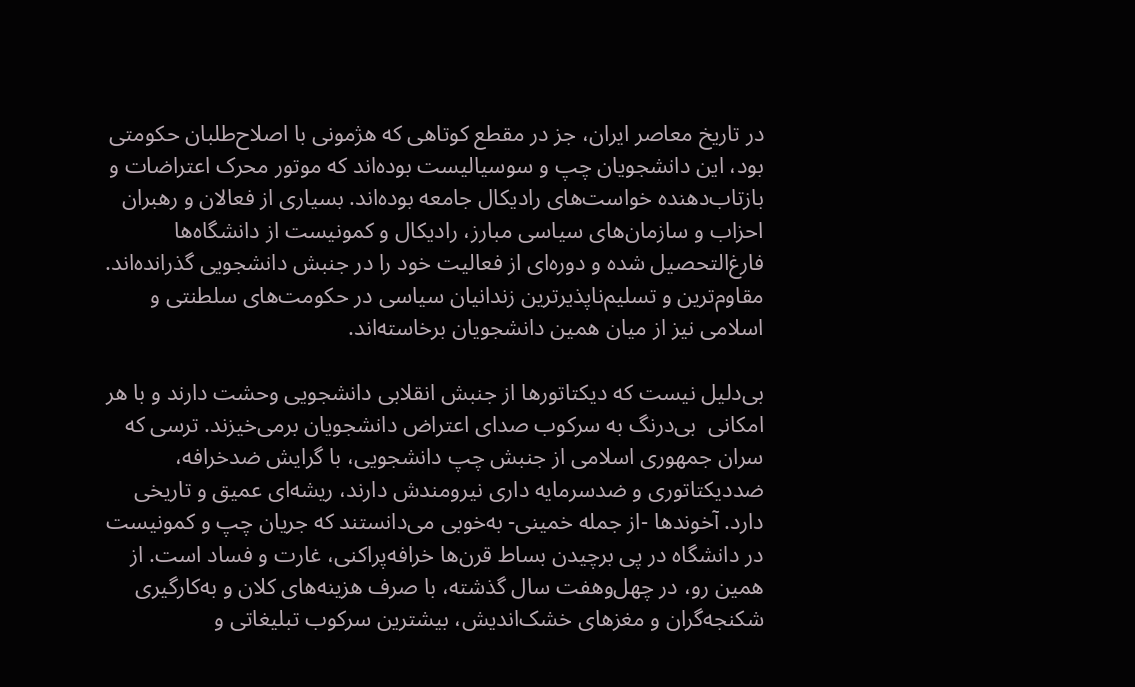در تاریخ معاصر ایران، جز در مقطع کوتاهی که هژمونی با اصلاح‌طلبان حکومتی بود، این دانشجویان چپ و سوسیالیست بوده‌اند که موتور محرک اعتراضات و بازتاب‌دهنده خواست‌های رادیکال جامعه بوده‌اند. بسیاری از فعالان و رهبران احزاب و سازمان‌های سیاسی مبارز، رادیکال و کمونیست از دانشگاه‌ها فارغ‌التحصیل شده و دوره‌ای از فعالیت خود را در جنبش دانشجویی گذرانده‌اند. مقاوم‌ترین و تسلیم‌ناپذیرترین زندانیان سیاسی در حکومت‌های سلطنتی و اسلامی نیز از میان همین دانشجویان برخاسته‌اند.

بی‌دلیل نیست که دیکتاتورها از جنبش انقلابی دانشجویی وحشت دارند و با هر امکانی  بی‌درنگ به سرکوب صدای اعتراض دانشجویان برمی‌خیزند. ترسی که سران جمهوری اسلامی از جنبش چپ دانشجویی، با گرایش ضدخرافه، ضددیکتاتوری و ضدسرمایه‌ داری نیرومندش دارند، ریشه‌ای عمیق و تاریخی دارد. آخوندها -از جمله خمینی- به‌خوبی می‌دانستند که جریان چپ و کمونیست در دانشگاه در پی برچیدن بساط قرن‌ها خرافه‌پراکنی، غارت و فساد است. از همین رو، در چهل‌وهفت سال گذشته، با صرف هزینه‌های کلان و به‌کارگیری شکنجه‌گران و مغزهای خشک‌اندیش، بیشترین سرکوب تبلیغاتی و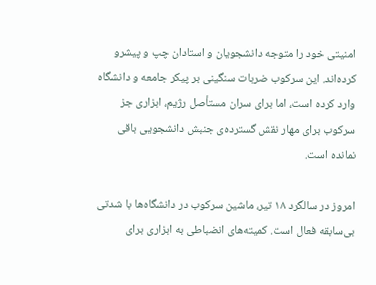امنیتی خود را متوجه دانشجویان و استادان چپ و پیشرو کرده‌اند. این سرکوب ضربات سنگینی بر پیکر جامعه و دانشگاه وارد کرده است، اما برای سران مستأصل رژیم، ابزاری جز سرکوب برای مهار نقش گسترده‌ی جنبش دانشجویی باقی نمانده است.

امروز در سالگرد ۱۸ تیر، ماشین سرکوب در دانشگاه‌ها با شدتی بی‌سابقه فعال است. کمیته‌های انضباطی به ابزاری برای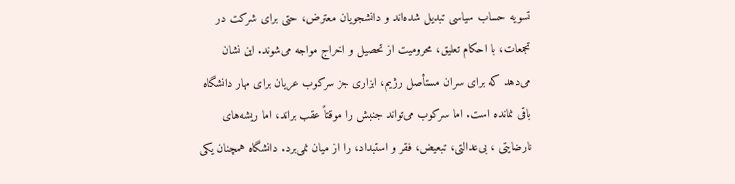تسویه حساب سیاسی تبدیل شده‌اند و دانشجویان معترض، حتی برای شرکت در تجمعات، با احکام تعلیق، محرومیت از تحصیل و اخراج مواجه می‌شوند. این نشان می‌دهد که برای سران مستأصل رژیم، ابزاری جز سرکوب عریان برای مهار دانشگاه باقی نمانده است. اما سرکوب می‌تواند جنبش را موقتاً عقب براند، اما ریشه‌های نارضایتی ، بی‌عدالتی، تبعیض، فقر و استبداد، را از میان نمی‌برد. دانشگاه همچنان یکی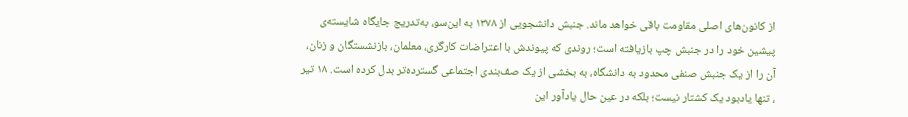از کانون‌های اصلی مقاومت باقی خواهد ماند. جنبش دانشجویی از ۱۳۷۸ به این‌سو، به‌تدریج جایگاه شایسته‌ی پیشین خود را در جنبش چپ بازیافته است؛ روندی که پیوندش با اعتراضات کارگری، معلمان، بازنشستگان و زنان، آن را از یک جنبش صنفی محدود به دانشگاه، به بخشی از یک صف‌بندی اجتماعی گسترده‌تر بدل کرده است. ۱۸ تیر ، تنها یادبود یک کشتار نیست؛ بلکه در عین حال یادآور این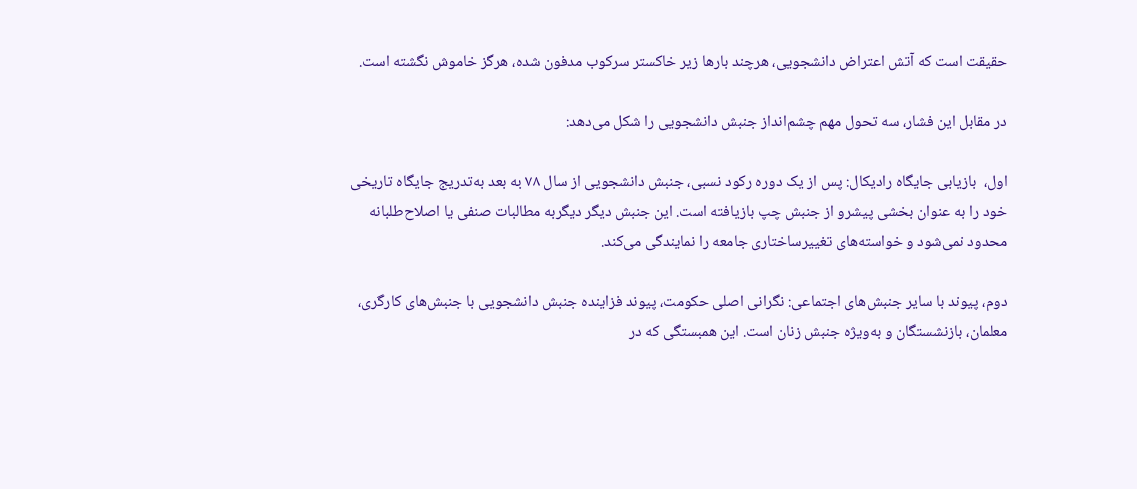حقیقت است که آتش اعتراض دانشجویی، هرچند بارها زیر خاکستر سرکوب مدفون شده، هرگز خاموش نگشته است.

در مقابل این فشار، سه تحول مهم چشم‌انداز جنبش دانشجویی را شکل می‌دهد:

اول،  بازیابی جایگاه رادیکال: پس از یک دوره رکود نسبی، جنبش دانشجویی از سال ۷۸ به بعد به‌تدریج جایگاه تاریخی خود را به عنوان بخشی پیشرو از جنبش چپ بازیافته است. این جنبش دیگر دیگربه مطالبات صنفی یا اصلاح‌طلبانه محدود نمی‌شود و خواسته‌های تغییرساختاری جامعه را نمایندگی می‌کند.

دوم، پیوند با سایر جنبش‌های اجتماعی: نگرانی اصلی حکومت، پیوند فزاینده جنبش دانشجویی با جنبش‌های کارگری، معلمان، بازنشستگان و به‌ویژه جنبش زنان است. این همبستگی که در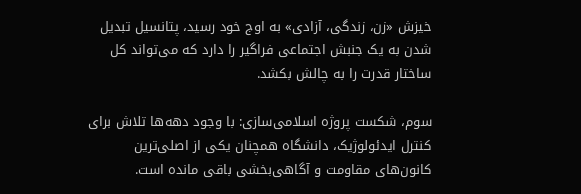خیزش «زن، زندگی، آزادی» به اوج خود رسید، پتانسیل تبدیل شدن به یک جنبش اجتماعی فراگیر را دارد که می‌تواند کل ساختار قدرت را به چالش بکشد.

سوم، شکست پروژه اسلامی‌سازی: با وجود دهه‌ها تلاش برای کنترل ایدئولوژیک، دانشگاه همچنان یکی از اصلی‌ترین کانون‌های مقاومت و آگاهی‌بخشی باقی مانده است.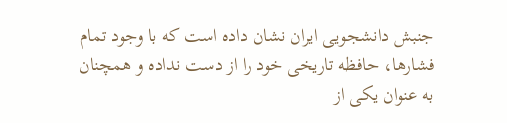جنبش دانشجویی ایران نشان داده است که با وجود تمام فشارها، حافظه تاریخی خود را از دست نداده و همچنان به عنوان یکی از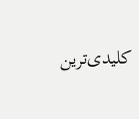کلیدی‌ترین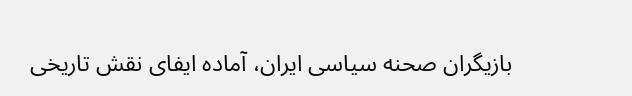بازیگران صحنه سیاسی ایران، آماده ایفای نقش تاریخی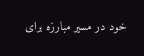خود در مسیر مبارزه برای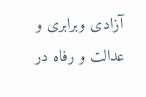آزادی وبرابری و عدالت و رفاه در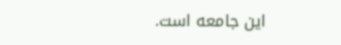این جامعه است.